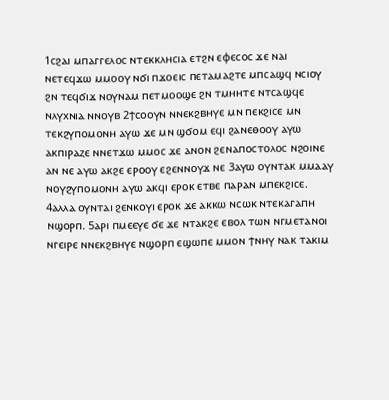1ⲥϩⲁⲓ ⲙⲡⲁⲅⲅⲉⲗⲟⲥ ⲛⲧⲉⲕⲕⲗⲏⲥⲓⲁ ⲉⲧϩⲛ ⲉⲫⲉⲥⲟⲥ ϫⲉ ⲛⲁⲓ ⲛⲉⲧⲉϥϫⲱ ⲙⲙⲟⲟⲩ ⲛϭⲓ ⲡϫⲟⲉⲓⲥ ⲡⲉⲧⲁⲙⲁϩⲧⲉ ⲙⲡⲥⲁϣϥ ⲛⲥⲓⲟⲩ ϩⲛ ⲧⲉϥϭⲓϫ ⲛⲟⲩⲛⲁⲙ ⲡⲉⲧⲙⲟⲟϣⲉ ϩⲛ ⲧⲙⲏⲏⲧⲉ ⲛⲧⲥⲁϣϥⲉ ⲛⲗⲩⲭⲛⲓⲁ ⲛⲛⲟⲩⲃ 2ϯⲥⲟⲟⲩⲛ ⲛⲛⲉⲕϩⲃⲏⲩⲉ ⲙⲛ ⲡⲉⲕϩⲓⲥⲉ ⲙⲛ ⲧⲉⲕϩⲩⲡⲟⲙⲟⲛⲏ ⲁⲩⲱ ϫⲉ ⲙⲛ ϣϭⲟⲙ ⲉϥⲓ ϩⲁⲛⲉⲑⲟⲟⲩ ⲁⲩⲱ ⲁⲕⲡⲓⲣⲁⲍⲉ ⲛⲛⲉⲧϫⲱ ⲙⲙⲟⲥ ϫⲉ ⲁⲛⲟⲛ ϩⲉⲛⲁⲡⲟⲥⲧⲟⲗⲟⲥ ⲛϩⲟⲓⲛⲉ ⲁⲛ ⲛⲉ ⲁⲩⲱ ⲁⲕϩⲉ ⲉⲣⲟⲟⲩ ⲉϩⲉⲛⲛⲟⲩϫ ⲛⲉ 3ⲁⲩⲱ ⲟⲩⲛⲧⲁⲕ ⲙⲙⲁⲁⲩ ⲛⲟⲩϩⲩⲡⲟⲙⲟⲛⲏ ⲁⲩⲱ ⲁⲕϥⲓ ⲉⲣⲟⲕ ⲉⲧⲃⲉ ⲡⲁⲣⲁⲛ ⲙⲡⲉⲕϩⲓⲥⲉ. 4ⲁⲗⲗⲁ ⲟⲩⲛⲧⲁⲓ ϩⲉⲛⲕⲟⲩⲓ ⲉⲣⲟⲕ ϫⲉ ⲁⲕⲕⲱ ⲛⲥⲱⲕ ⲛⲧⲉⲕⲁⲅⲁⲡⲏ ⲛϣⲟⲣⲡ. 5ⲁⲣⲓ ⲡⲙⲉⲉⲩⲉ ϭⲉ ϫⲉ ⲛⲧⲁⲕϩⲉ ⲉⲃⲟⲗ ⲧⲱⲛ ⲛⲅⲙⲉⲧⲁⲛⲟⲓ ⲛⲅⲉⲓⲣⲉ ⲛⲛⲉⲕϩⲃⲏⲩⲉ ⲛϣⲟⲣⲡ ⲉϣⲱⲡⲉ ⲙⲙⲟⲛ ϯⲛⲏⲩ ⲛⲁⲕ ⲧⲁⲕⲓⲙ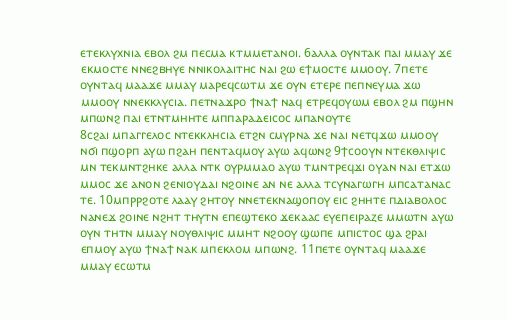ⲉⲧⲉⲕⲗⲩⲭⲛⲓⲁ ⲉⲃⲟⲗ ϩⲙ ⲡⲉⲥⲙⲁ ⲕⲧⲙⲙⲉⲧⲁⲛⲟⲓ. 6ⲁⲗⲗⲁ ⲟⲩⲛⲧⲁⲕ ⲡⲁⲓ ⲙⲙⲁⲩ ϫⲉ ⲉⲕⲙⲟⲥⲧⲉ ⲛⲛⲉϩⲃⲏⲩⲉ ⲛⲛⲓⲕⲟⲗⲁⲓⲧⲏⲥ ⲛⲁⲓ ϩⲱ ⲉϯⲙⲟⲥⲧⲉ ⲙⲙⲟⲟⲩ. 7ⲡⲉⲧⲉ ⲟⲩⲛⲧⲁϥ ⲙⲁⲁϫⲉ ⲙⲙⲁⲩ ⲙⲁⲣⲉϥⲥⲱⲧⲙ ϫⲉ ⲟⲩⲛ ⲉⲧⲉⲣⲉ ⲡⲉⲡⲛⲉⲩⲙⲁ ϫⲱ ⲙⲙⲟⲟⲩ ⲛⲛⲉⲕⲕⲗⲩⲥⲓⲁ. ⲡⲉⲧⲛⲁϫⲣⲟ ϯⲛⲁϯ ⲛⲁϥ ⲉⲧⲣⲉϥⲟⲩⲱⲙ ⲉⲃⲟⲗ ϩⲙ ⲡϣⲏⲛ ⲙⲡⲱⲛϩ ⲡⲁⲓ ⲉⲧⲛⲧⲙⲏⲏⲧⲉ ⲙⲡⲡⲁⲣⲁⲇⲉⲓⲥⲟⲥ ⲙⲡⲁⲛⲟⲩⲧⲉ
8ⲥϩⲁⲓ ⲙⲡⲁⲅⲅⲉⲗⲟⲥ ⲛⲧⲉⲕⲕⲗⲏⲥⲓⲁ ⲉⲧϩⲛ ⲥⲙⲩⲣⲛⲁ ϫⲉ ⲛⲁⲓ ⲛⲉⲧϥϫⲱ ⲙⲙⲟⲟⲩ ⲛϭⲓ ⲡϣⲟⲣⲡ ⲁⲩⲱ ⲡϩⲁⲏ ⲡⲉⲛⲧⲁϥⲙⲟⲩ ⲁⲩⲱ ⲁϥⲱⲛϩ 9ϯⲥⲟⲟⲩⲛ ⲛⲧⲉⲕⲑⲗⲓⲯⲓⲥ ⲙⲛ ⲧⲉⲕⲙⲛⲧϩⲏⲕⲉ ⲁⲗⲗⲁ ⲛⲧⲕ ⲟⲩⲣⲙⲙⲁⲟ ⲁⲩⲱ ⲧⲙⲛⲧⲣⲉϥϫⲓ ⲟⲩⲁⲛ ⲛⲁⲓ ⲉⲧϫⲱ ⲙⲙⲟⲥ ϫⲉ ⲁⲛⲟⲛ ϩⲉⲛⲓⲟⲩⲇⲁⲓ ⲛϩⲟⲓⲛⲉ ⲁⲛ ⲛⲉ ⲁⲗⲗⲁ ⲧⲥⲩⲛⲁⲅⲱⲅⲏ ⲙⲡⲥⲁⲧⲁⲛⲁⲥ ⲧⲉ. 10ⲙⲡⲣⲣϩⲟⲧⲉ ⲗⲁⲁⲩ ϩⲏⲧⲟⲩ ⲛⲛⲉⲧⲉⲕⲛⲁϣⲟⲡⲟⲩ ⲉⲓⲥ ϩⲏⲏⲧⲉ ⲡⲇⲓⲁⲃⲟⲗⲟⲥ ⲛⲁⲛⲉϫ ϩⲟⲓⲛⲉ ⲛϩⲏⲧ ⲧⲏⲩⲧⲛ ⲉⲡⲉϣⲧⲉⲕⲟ ϫⲉⲕⲁⲁⲥ ⲉⲩⲉⲡⲉⲓⲣⲁⲍⲉ ⲙⲙⲱⲧⲛ ⲁⲩⲱ ⲟⲩⲛ ⲧⲏⲧⲛ ⲙⲙⲁⲩ ⲛⲟⲩⲑⲗⲓⲯⲓⲥ ⲙⲙⲏⲧ ⲛϩⲟⲟⲩ ϣⲱⲡⲉ ⲙⲡⲓⲥⲧⲟⲥ ϣⲁ ϩⲣⲁⲓ ⲉⲡⲙⲟⲩ ⲁⲩⲱ ϯⲛⲁϯ ⲛⲁⲕ ⲙⲡⲉⲕⲗⲟⲙ ⲙⲡⲱⲛϩ. 11ⲡⲉⲧⲉ ⲟⲩⲛⲧⲁϥ ⲙⲁⲁϫⲉ ⲙⲙⲁⲩ ⲉⲥⲱⲧⲙ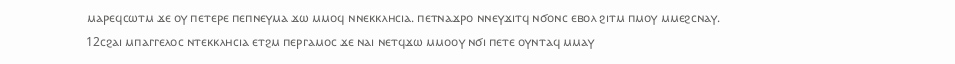ⲙⲁⲣⲉϥⲥⲱⲧⲙ ϫⲉ ⲟⲩ ⲡⲉⲧⲉⲣⲉ ⲡⲉⲡⲛⲉⲩⲙⲁ ϫⲱ ⲙⲙⲟϥ ⲛⲛⲉⲕⲕⲗⲏⲥⲓⲁ. ⲡⲉⲧⲛⲁϫⲣⲟ ⲛⲛⲉⲩϫⲓⲧϥ ⲛϭⲟⲛⲥ ⲉⲃⲟⲗ ϩⲓⲧⲙ ⲡⲙⲟⲩ ⲙⲙⲉϩⲥⲛⲁⲩ.
12ⲥϩⲁⲓ ⲙⲡⲁⲅⲅⲉⲗⲟⲥ ⲛⲧⲉⲕⲕⲗⲏⲥⲓⲁ ⲉⲧϩⲙ ⲡⲉⲣⲅⲁⲙⲟⲥ ϫⲉ ⲛⲁⲓ ⲛⲉⲧϥϫⲱ ⲙⲙⲟⲟⲩ ⲛϭⲓ ⲡⲉⲧⲉ ⲟⲩⲛⲧⲁϥ ⲙⲙⲁⲩ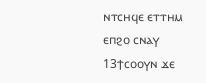ⲛⲧⲥⲏϥⲉ ⲉⲧⲧⲏⲙ ⲉⲡϩⲟ ⲥⲛⲁⲩ 13ϯⲥⲟⲟⲩⲛ ϫⲉ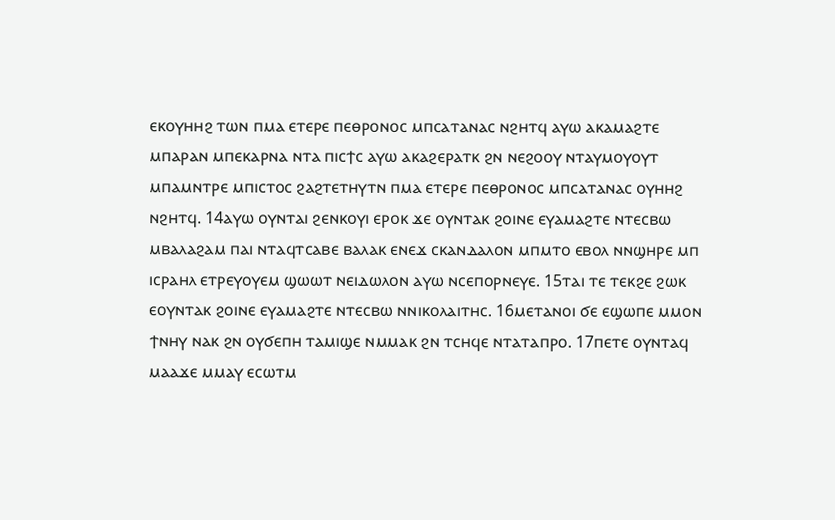ⲉⲕⲟⲩⲏⲏϩ ⲧⲱⲛ ⲡⲙⲁ ⲉⲧⲉⲣⲉ ⲡⲉⲑⲣⲟⲛⲟⲥ ⲙⲡⲥⲁⲧⲁⲛⲁⲥ ⲛϩⲏⲧϥ ⲁⲩⲱ ⲁⲕⲁⲙⲁϩⲧⲉ ⲙⲡⲁⲣⲁⲛ ⲙⲡⲉⲕⲁⲣⲛⲁ ⲛⲧⲁ ⲡⲓⲥϯⲥ ⲁⲩⲱ ⲁⲕⲁϩⲉⲣⲁⲧⲕ ϩⲛ ⲛⲉϩⲟⲟⲩ ⲛⲧⲁⲩⲙⲟⲩⲟⲩⲧ ⲙⲡⲁⲙⲛⲧⲣⲉ ⲙⲡⲓⲥⲧⲟⲥ ϩⲁϩⲧⲉⲧⲏⲩⲧⲛ ⲡⲙⲁ ⲉⲧⲉⲣⲉ ⲡⲉⲑⲣⲟⲛⲟⲥ ⲙⲡⲥⲁⲧⲁⲛⲁⲥ ⲟⲩⲏⲏϩ ⲛϩⲏⲧϥ. 14ⲁⲩⲱ ⲟⲩⲛⲧⲁⲓ ϩⲉⲛⲕⲟⲩⲓ ⲉⲣⲟⲕ ϫⲉ ⲟⲩⲛⲧⲁⲕ ϩⲟⲓⲛⲉ ⲉⲩⲁⲙⲁϩⲧⲉ ⲛⲧⲉⲥⲃⲱ ⲙⲃⲁⲗⲁϩⲁⲙ ⲡⲁⲓ ⲛⲧⲁϥⲧⲥⲁⲃⲉ ⲃⲁⲗⲁⲕ ⲉⲛⲉϫ ⲥⲕⲁⲛⲇⲁⲗⲟⲛ ⲙⲡⲙⲧⲟ ⲉⲃⲟⲗ ⲛⲛϣⲏⲣⲉ ⲙⲡ ⲓⲥⲣⲁⲏⲗ ⲉⲧⲣⲉⲩⲟⲩⲉⲙ ϣⲱⲱⲧ ⲛⲉⲓⲇⲱⲗⲟⲛ ⲁⲩⲱ ⲛⲥⲉⲡⲟⲣⲛⲉⲩⲉ. 15ⲧⲁⲓ ⲧⲉ ⲧⲉⲕϩⲉ ϩⲱⲕ ⲉⲟⲩⲛⲧⲁⲕ ϩⲟⲓⲛⲉ ⲉⲩⲁⲙⲁϩⲧⲉ ⲛⲧⲉⲥⲃⲱ ⲛⲛⲓⲕⲟⲗⲁⲓⲧⲏⲥ. 16ⲙⲉⲧⲁⲛⲟⲓ ϭⲉ ⲉϣⲱⲡⲉ ⲙⲙⲟⲛ ϯⲛⲏⲩ ⲛⲁⲕ ϩⲛ ⲟⲩϭⲉⲡⲏ ⲧⲁⲙⲓϣⲉ ⲛⲙⲙⲁⲕ ϩⲛ ⲧⲥⲏϥⲉ ⲛⲧⲁⲧⲁⲡⲣⲟ. 17ⲡⲉⲧⲉ ⲟⲩⲛⲧⲁϥ ⲙⲁⲁϫⲉ ⲙⲙⲁⲩ ⲉⲥⲱⲧⲙ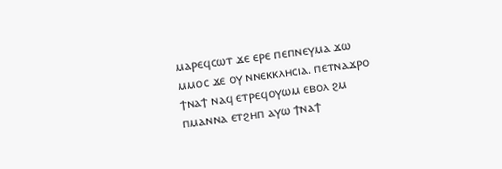ⲙⲁⲣⲉϥⲥⲱⲧ ϫⲉ ⲉⲣⲉ ⲡⲉⲡⲛⲉⲩⲙⲁ ϫⲱ ⲙⲙⲟⲥ ϫⲉ ⲟⲩ ⲛⲛⲉⲕⲕⲗⲏⲥⲓⲁ. ⲡⲉⲧⲛⲁϫⲣⲟ ϯⲛⲁϯ ⲛⲁϥ ⲉⲧⲣⲉϥⲟⲩⲱⲙ ⲉⲃⲟⲗ ϩⲙ ⲡⲙⲁⲛⲛⲁ ⲉⲧϩⲏⲡ ⲁⲩⲱ ϯⲛⲁϯ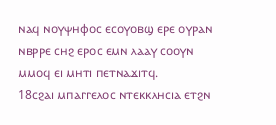ⲛⲁϥ ⲛⲟⲩⲯⲏⲫⲟⲥ ⲉⲥⲟⲩⲟⲃϣ ⲉⲣⲉ ⲟⲩⲣⲁⲛ ⲛⲃⲣⲣⲉ ⲥⲏϩ ⲉⲣⲟⲥ ⲉⲙⲛ ⲗⲁⲁⲩ ⲥⲟⲟⲩⲛ ⲙⲙⲟϥ ⲉⲓ ⲙⲏⲧⲓ ⲡⲉⲧⲛⲁϫⲓⲧϥ.
18ⲥϩⲁⲓ ⲙⲡⲁⲅⲅⲉⲗⲟⲥ ⲛⲧⲉⲕⲕⲗⲏⲥⲓⲁ ⲉⲧϩⲛ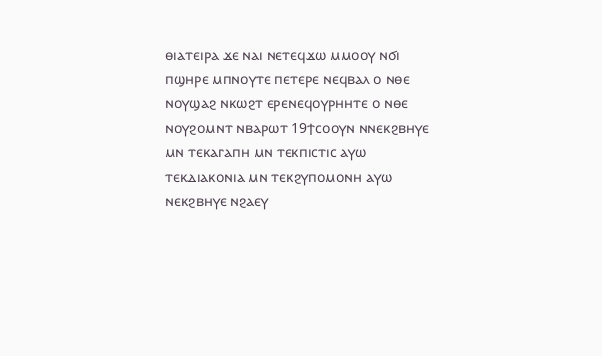ⲑⲓⲁⲧⲉⲓⲣⲁ ϫⲉ ⲛⲁⲓ ⲛⲉⲧⲉϥϫⲱ ⲙⲙⲟⲟⲩ ⲛϭⲓ ⲡϣⲏⲣⲉ ⲙⲡⲛⲟⲩⲧⲉ ⲡⲉⲧⲉⲣⲉ ⲛⲉϥⲃⲁⲗ ⲟ ⲛⲑⲉ ⲛⲟⲩϣⲁϩ ⲛⲕⲱϩⲧ ⲉⲣⲉⲛⲉϥⲟⲩⲣⲏⲏⲧⲉ ⲟ ⲛⲑⲉ ⲛⲟⲩϩⲟⲙⲛⲧ ⲛⲃⲁⲣⲱⲧ 19ϯⲥⲟⲟⲩⲛ ⲛⲛⲉⲕϩⲃⲏⲩⲉ ⲙⲛ ⲧⲉⲕⲁⲅⲁⲡⲏ ⲙⲛ ⲧⲉⲕⲡⲓⲥⲧⲓⲥ ⲁⲩⲱ ⲧⲉⲕⲇⲓⲁⲕⲟⲛⲓⲁ ⲙⲛ ⲧⲉⲕϩⲩⲡⲟⲙⲟⲛⲏ ⲁⲩⲱ ⲛⲉⲕϩⲃⲏⲩⲉ ⲛϩⲁⲉⲩ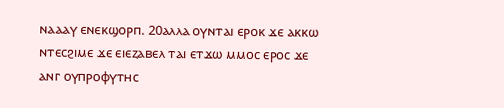ⲛⲁⲁⲁⲩ ⲉⲛⲉⲕϣⲟⲣⲡ. 20ⲁⲗⲗⲁ ⲟⲩⲛⲧⲁⲓ ⲉⲣⲟⲕ ϫⲉ ⲁⲕⲕⲱ ⲛⲧⲉⲥϩⲓⲙⲉ ϫⲉ ⲉⲓⲉⲍⲁⲃⲉⲗ ⲧⲁⲓ ⲉⲧϫⲱ ⲙⲙⲟⲥ ⲉⲣⲟⲥ ϫⲉ ⲁⲛⲅ ⲟⲩⲡⲣⲟⲫⲩⲧⲏⲥ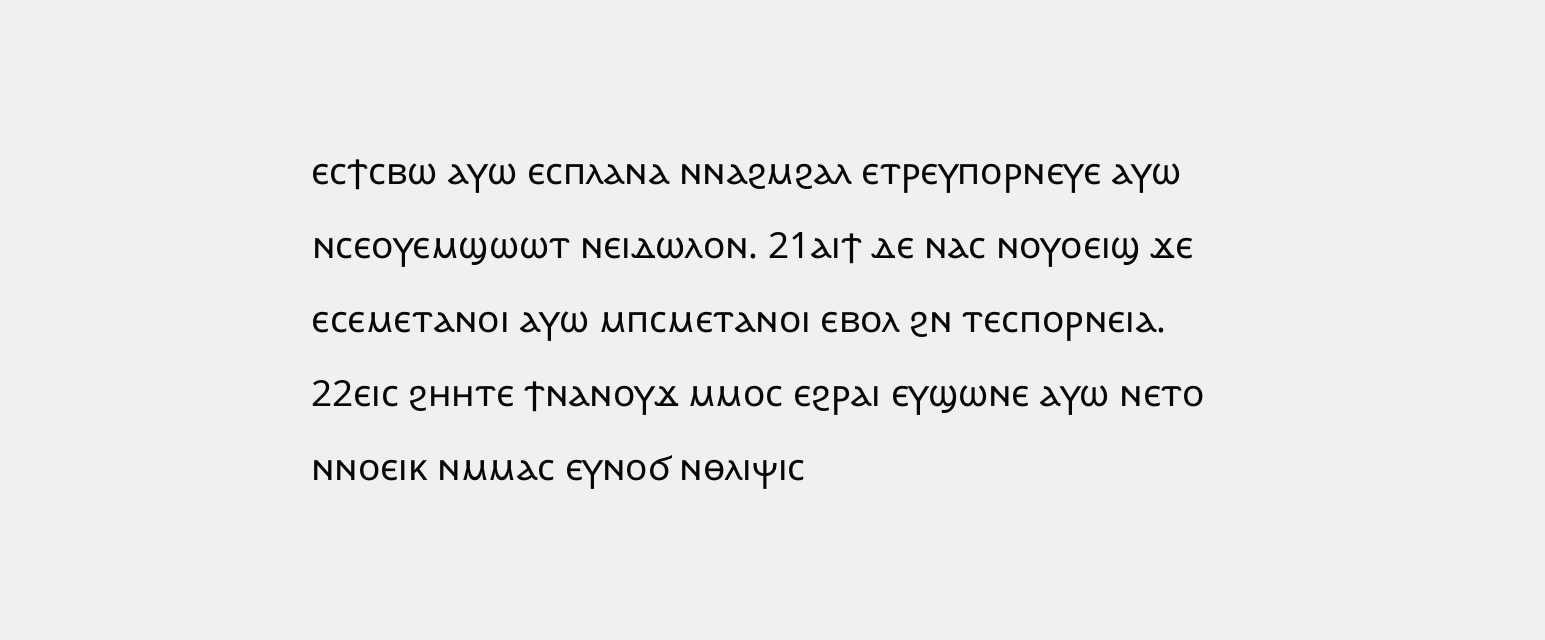ⲉⲥϯⲥⲃⲱ ⲁⲩⲱ ⲉⲥⲡⲗⲁⲛⲁ ⲛⲛⲁϩⲙϩⲁⲗ ⲉⲧⲣⲉⲩⲡⲟⲣⲛⲉⲩⲉ ⲁⲩⲱ ⲛⲥⲉⲟⲩⲉⲙϣⲱⲱⲧ ⲛⲉⲓⲇⲱⲗⲟⲛ. 21ⲁⲓϯ ⲇⲉ ⲛⲁⲥ ⲛⲟⲩⲟⲉⲓϣ ϫⲉ ⲉⲥⲉⲙⲉⲧⲁⲛⲟⲓ ⲁⲩⲱ ⲙⲡⲥⲙⲉⲧⲁⲛⲟⲓ ⲉⲃⲟⲗ ϩⲛ ⲧⲉⲥⲡⲟⲣⲛⲉⲓⲁ. 22ⲉⲓⲥ ϩⲏⲏⲧⲉ ϯⲛⲁⲛⲟⲩϫ ⲙⲙⲟⲥ ⲉϩⲣⲁⲓ ⲉⲩϣⲱⲛⲉ ⲁⲩⲱ ⲛⲉⲧⲟ ⲛⲛⲟⲉⲓⲕ ⲛⲙⲙⲁⲥ ⲉⲩⲛⲟϭ ⲛⲑⲗⲓⲯⲓⲥ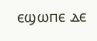ⲉϣⲱⲡⲉ ⲇⲉ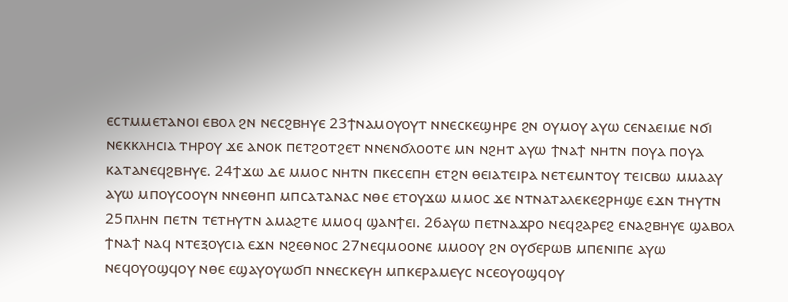ⲉⲥⲧⲙⲙⲉⲧⲁⲛⲟⲓ ⲉⲃⲟⲗ ϩⲛ ⲛⲉⲥϩⲃⲏⲩⲉ 23ϯⲛⲁⲙⲟⲩⲟⲩⲧ ⲛⲛⲉⲥⲕⲉϣⲏⲣⲉ ϩⲛ ⲟⲩⲙⲟⲩ ⲁⲩⲱ ⲥⲉⲛⲁⲉⲓⲙⲉ ⲛϭⲓ ⲛⲉⲕⲕⲗⲏⲥⲓⲁ ⲧⲏⲣⲟⲩ ϫⲉ ⲁⲛⲟⲕ ⲡⲉⲧϩⲟⲧϩⲉⲧ ⲛⲛⲉⲛϭⲗⲟⲟⲧⲉ ⲙⲛ ⲛϩⲏⲧ ⲁⲩⲱ ϯⲛⲁϯ ⲛⲏⲧⲛ ⲡⲟⲩⲁ ⲡⲟⲩⲁ ⲕⲁⲧⲁⲛⲉϥϩⲃⲏⲩⲉ. 24ϯϫⲱ ⲇⲉ ⲙⲙⲟⲥ ⲛⲏⲧⲛ ⲡⲕⲉⲥⲉⲡⲏ ⲉⲧϩⲛ ⲑⲉⲓⲁⲧⲉⲓⲣⲁ ⲛⲉⲧⲉⲙⲛⲧⲟⲩ ⲧⲉⲓⲥⲃⲱ ⲙⲙⲁⲁⲩ ⲁⲩⲱ ⲙⲡⲟⲩⲥⲟⲟⲩⲛ ⲛⲛⲉⲑⲏⲡ ⲙⲡⲥⲁⲧⲁⲛⲁⲥ ⲛⲑⲉ ⲉⲧⲟⲩϫⲱ ⲙⲙⲟⲥ ϫⲉ ⲛⲧⲛⲁⲧⲁⲗⲉⲕⲉϩⲣⲏϣⲉ ⲉϫⲛ ⲧⲏⲩⲧⲛ 25ⲡⲗⲏⲛ ⲡⲉⲧⲛ ⲧⲉⲧⲏⲩⲧⲛ ⲁⲙⲁϩⲧⲉ ⲙⲙⲟϥ ϣⲁⲛϯⲉⲓ. 26ⲁⲩⲱ ⲡⲉⲧⲛⲁϫⲣⲟ ⲛⲉϥϩⲁⲣⲉϩ ⲉⲛⲁϩⲃⲏⲩⲉ ϣⲁⲃⲟⲗ ϯⲛⲁϯ ⲛⲁϥ ⲛⲧⲉⲝⲟⲩⲥⲓⲁ ⲉϫⲛ ⲛϩⲉⲑⲛⲟⲥ 27ⲛⲉϥⲙⲟⲟⲛⲉ ⲙⲙⲟⲟⲩ ϩⲛ ⲟⲩϭⲉⲣⲱⲃ ⲙⲡⲉⲛⲓⲡⲉ ⲁⲩⲱ ⲛⲉϥⲟⲩⲟϣϥⲟⲩ ⲛⲑⲉ ⲉϣⲁⲩⲟⲩⲱϭⲡ ⲛⲛⲉⲥⲕⲉⲩⲏ ⲙⲡⲕⲉⲣⲁⲙⲉⲩⲥ ⲛⲥⲉⲟⲩⲟϣϥⲟⲩ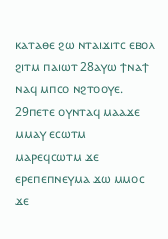ⲕⲁⲧⲁⲑⲉ ϩⲱ ⲛⲧⲁⲓϫⲓⲧⲥ ⲉⲃⲟⲗ ϩⲓⲧⲙ ⲡⲁⲓⲱⲧ 28ⲁⲩⲱ ϯⲛⲁϯ ⲛⲁϥ ⲙⲡⲥⲟ ⲛϩⲧⲟⲟⲩⲉ. 29ⲡⲉⲧⲉ ⲟⲩⲛⲧⲁϥ ⲙⲁⲁϫⲉ ⲙⲙⲁⲩ ⲉⲥⲱⲧⲙ ⲙⲁⲣⲉϥⲥⲱⲧⲙ ϫⲉ ⲉⲣⲉⲡⲉⲡⲛⲉⲩⲙⲁ ϫⲱ ⲙⲙⲟⲥ ϫⲉ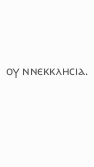ⲟⲩ ⲛⲛⲉⲕⲕⲗⲏⲥⲓⲁ.